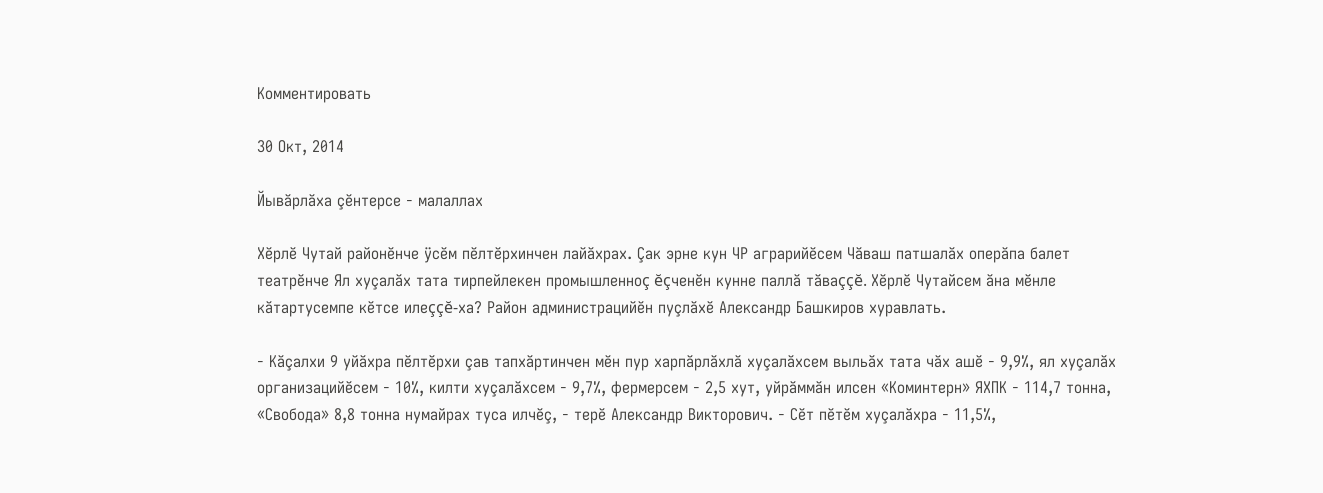Комментировать

30 Окт, 2014

Йывăрлăха çĕнтерсе - малаллах

Хĕрлĕ Чутай районĕнче ÿсĕм пĕлтĕрхинчен лайăхрах. Çак эрне кун ЧР аграрийĕсем Чăваш патшалăх оперăпа балет театрĕнче Ял хуçалăх тата тирпейлекен промышленноç ĕçченĕн кунне паллă тăваççĕ. Хĕрлĕ Чутайсем ăна мĕнле кăтартусемпе кĕтсе илеççĕ-ха? Район администрацийĕн пуçлăхĕ Александр Башкиров хуравлать.

- Кăçалхи 9 уйăхра пĕлтĕрхи çав тапхăртинчен мĕн пур харпăрлăхлă хуçалăхсем выльăх тата чăх ашĕ - 9,9%, ял хуçалăх организацийĕсем - 10%, килти хуçалăхсем - 9,7%, фермерсем - 2,5 хут, уйрăммăн илсен «Коминтерн» ЯХПК - 114,7 тонна, «Свобода» 8,8 тонна нумайрах туса илчĕç, - терĕ Александр Викторович. - Сĕт пĕтĕм хуçалăхра - 11,5%,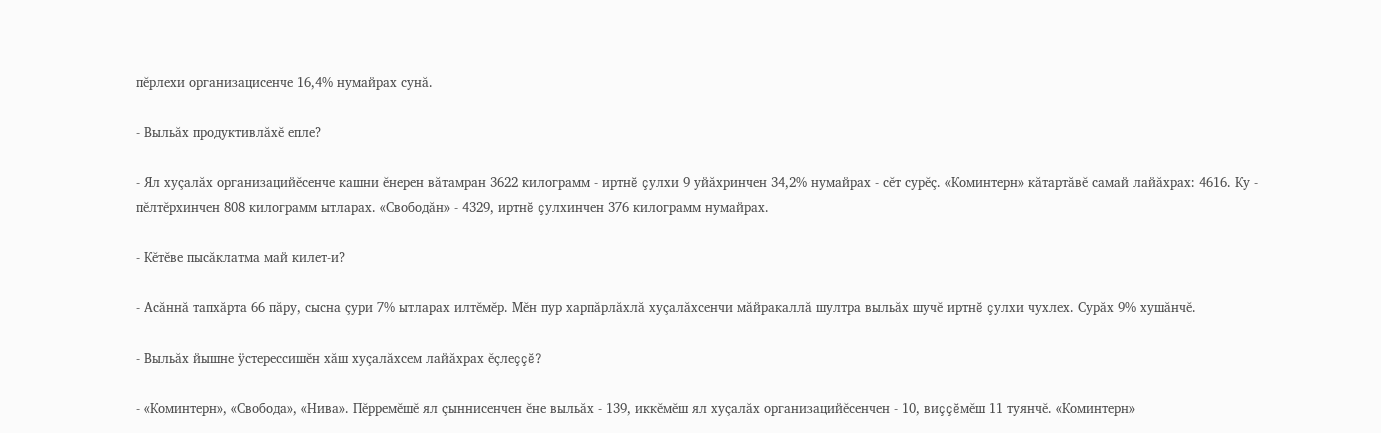пĕрлехи организацисенче 16,4% нумайрах сунă.

- Выльăх продуктивлăхĕ епле?

- Ял хуçалăх организацийĕсенче кашни ĕнерен вăтамран 3622 килограмм - иртнĕ çулхи 9 уйăхринчен 34,2% нумайрах - сĕт сурĕç. «Коминтерн» кăтартăвĕ самай лайăхрах: 4616. Ку - пĕлтĕрхинчен 808 килограмм ытларах. «Свободăн» - 4329, иртнĕ çулхинчен 376 килограмм нумайрах.

- Кĕтĕве пысăклатма май килет-и?

- Асăннă тапхăрта 66 пăру, сысна çури 7% ытларах илтĕмĕр. Мĕн пур харпăрлăхлă хуçалăхсенчи мăйракаллă шултра выльăх шучĕ иртнĕ çулхи чухлех. Сурăх 9% хушăнчĕ.

- Выльăх йышне ÿстерессишĕн хăш хуçалăхсем лайăхрах ĕçлеççĕ?

- «Коминтерн», «Свобода», «Нива». Пĕрремĕшĕ ял çыннисенчен ĕне выльăх - 139, иккĕмĕш ял хуçалăх организацийĕсенчен - 10, виççĕмĕш 11 туянчĕ. «Коминтерн»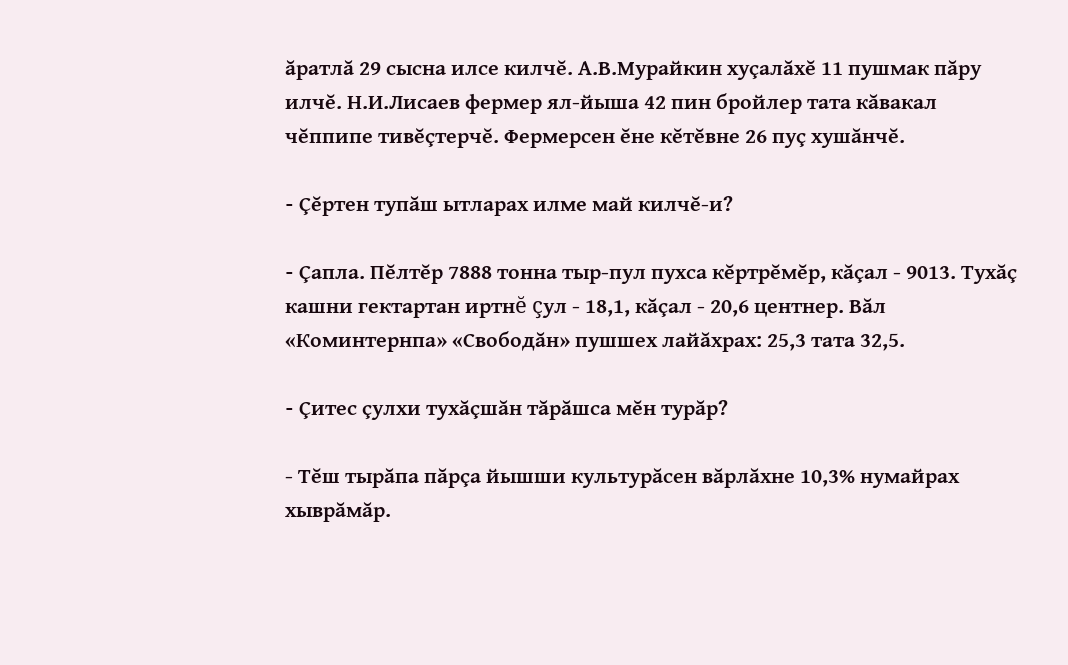ăратлă 29 сысна илсе килчĕ. А.В.Мурайкин хуçалăхĕ 11 пушмак пăру илчĕ. Н.И.Лисаев фермер ял-йыша 42 пин бройлер тата кăвакал чĕппипе тивĕçтерчĕ. Фермерсен ĕне кĕтĕвне 26 пуç хушăнчĕ.

- Çĕртен тупăш ытларах илме май килчĕ-и?

- Çапла. Пĕлтĕр 7888 тонна тыр-пул пухса кĕртрĕмĕр, кăçал - 9013. Тухăç кашни гектартан иртнĕ çул - 18,1, кăçал - 20,6 центнер. Вăл «Коминтернпа» «Свободăн» пушшех лайăхрах: 25,3 тата 32,5.

- Çитес çулхи тухăçшăн тăрăшса мĕн турăр?

- Тĕш тырăпа пăрçа йышши культурăсен вăрлăхне 10,3% нумайрах хыврăмăр.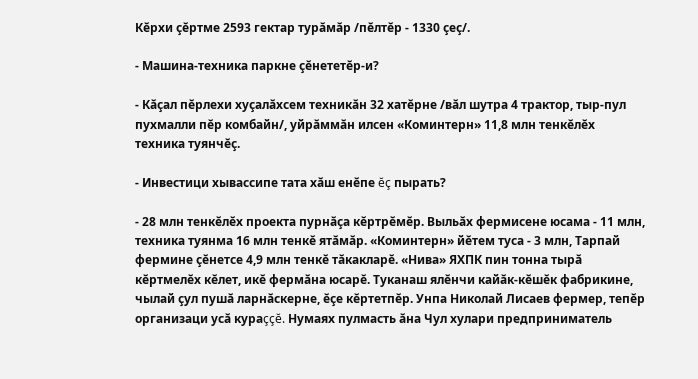Кĕрхи çĕртме 2593 гектар турăмăр /пĕлтĕр - 1330 çеç/.

- Машина-техника паркне çĕнететĕр-и?

- Кăçал пĕрлехи хуçалăхсем техникăн 32 хатĕрне /вăл шутра 4 трактор, тыр-пул пухмалли пĕр комбайн/, уйрăммăн илсен «Коминтерн» 11,8 млн тенкĕлĕх техника туянчĕç.

- Инвестици хывассипе тата хăш енĕпе ĕç пырать?

- 28 млн тенкĕлĕх проекта пурнăçа кĕртрĕмĕр. Выльăх фермисене юсама - 11 млн, техника туянма 16 млн тенкĕ ятăмăр. «Коминтерн» йĕтем туса - 3 млн, Тарпай фермине çĕнетсе 4,9 млн тенкĕ тăкакларĕ. «Нива» ЯХПК пин тонна тырă кĕртмелĕх кĕлет, икĕ фермăна юсарĕ. Туканаш ялĕнчи кайăк-кĕшĕк фабрикине, чылай çул пушă ларнăскерне, ĕçе кĕртетпĕр. Унпа Николай Лисаев фермер, тепĕр организаци усă кураççĕ. Нумаях пулмасть ăна Чул хулари предприниматель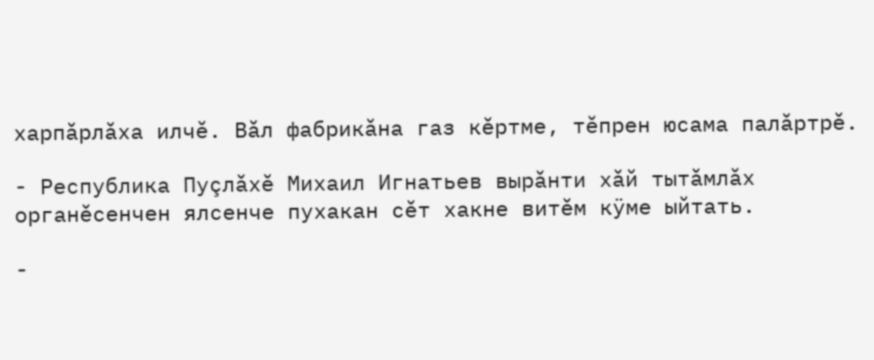харпăрлăха илчĕ. Вăл фабрикăна газ кĕртме, тĕпрен юсама палăртрĕ.

- Республика Пуçлăхĕ Михаил Игнатьев вырăнти хăй тытăмлăх органĕсенчен ялсенче пухакан сĕт хакне витĕм кÿме ыйтать.

-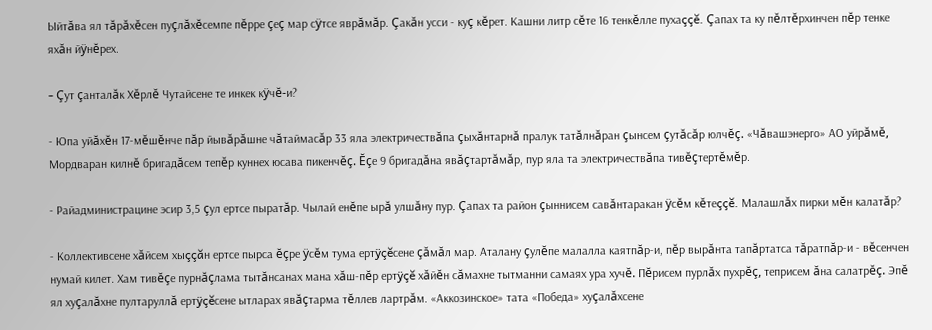Ыйтăва ял тăрăхĕсен пуçлăхĕсемпе пĕрре çеç мар сÿтсе яврăмăр. Çакăн усси - куç кĕрет. Кашни литр сĕте 16 тенкĕлле пухаççĕ. Çапах та ку пĕлтĕрхинчен пĕр тенке яхăн йÿнĕрех.

- Çут çанталăк Хĕрлĕ Чутайсене те инкек кÿчĕ-и?

- Юпа уйăхĕн 17-мĕшĕнче пăр йывăрăшне чăтаймасăр 33 яла электричествăпа çыхăнтарнă пралук татăлнăран çынсем çутăсăр юлчĕç. «Чăвашэнерго» АО уйрăмĕ, Мордваран килнĕ бригадăсем тепĕр куннех юсава пикенчĕç. Ĕçе 9 бригадăна явăçтартăмăр, пур яла та электричествăпа тивĕçтертĕмĕр.

- Райадминистрацине эсир 3,5 çул ертсе пыратăр. Чылай енĕпе ырă улшăну пур. Çапах та район çыннисем савăнтаракан ÿсĕм кĕтеççĕ. Малашлăх пирки мĕн калатăр?

- Коллективсене хăйсем хыççăн ертсе пырса ĕçре ÿсĕм тума ертÿçĕсене çăмăл мар. Аталану çулĕпе малалла каятпăр-и, пĕр вырăнта тапăртатса тăратпăр-и - вĕсенчен нумай килет. Хам тивĕçе пурнăçлама тытăнсанах мана хăш-пĕр ертÿçĕ хăйĕн сăмахне тытманни самаях ура хучĕ. Пĕрисем пурлăх пухрĕç, теприсем ăна салатрĕç. Эпĕ ял хуçалăхне пултаруллă ертÿçĕсене ытларах явăçтарма тĕллев лартрăм. «Аккозинское» тата «Победа» хуçалăхсене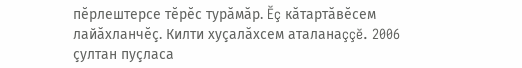пĕрлештерсе тĕрĕс турăмăр. Ĕç кăтартăвĕсем лайăхланчĕç. Килти хуçалăхсем аталанаççĕ. 2006 çултан пуçласа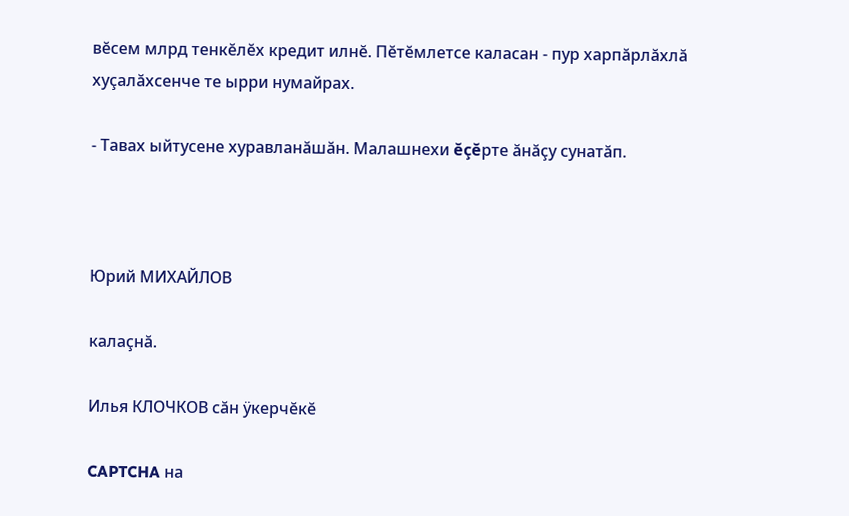вĕсем млрд тенкĕлĕх кредит илнĕ. Пĕтĕмлетсе каласан - пур харпăрлăхлă хуçалăхсенче те ырри нумайрах.

- Тавах ыйтусене хуравланăшăн. Малашнехи ĕçĕрте ăнăçу сунатăп.



Юрий МИХАЙЛОВ

калаçнă.

Илья КЛОЧКОВ сăн ÿкерчĕкĕ

CAPTCHA на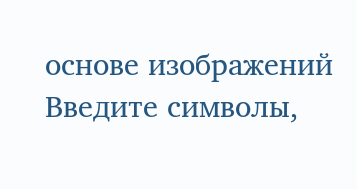основе изображений
Введите символы,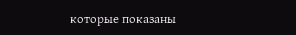которые показаны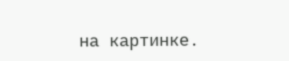на картинке.